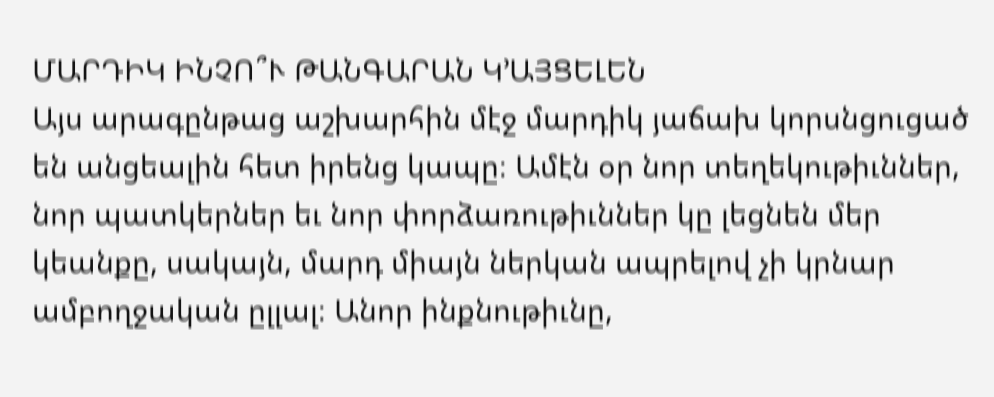ՄԱՐԴԻԿ ԻՆՉՈ՞Ւ ԹԱՆԳԱՐԱՆ Կ՚ԱՅՑԵԼԵՆ
Այս արագընթաց աշխարհին մէջ մարդիկ յաճախ կորսնցուցած են անցեալին հետ իրենց կապը։ Ամէն օր նոր տեղեկութիւններ, նոր պատկերներ եւ նոր փորձառութիւններ կը լեցնեն մեր կեանքը, սակայն, մարդ միայն ներկան ապրելով չի կրնար ամբողջական ըլլալ։ Անոր ինքնութիւնը,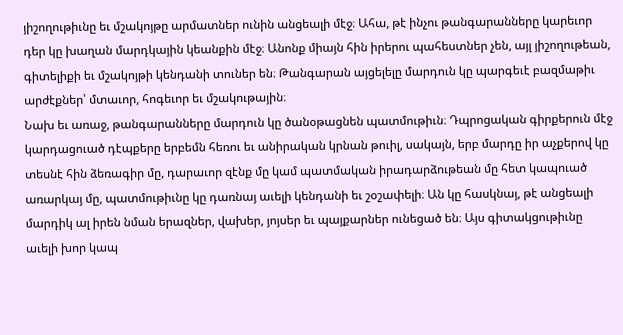յիշողութիւնը եւ մշակոյթը արմատներ ունին անցեալի մէջ։ Ահա, թէ ինչու թանգարանները կարեւոր դեր կը խաղան մարդկային կեանքին մէջ։ Անոնք միայն հին իրերու պահեստներ չեն, այլ յիշողութեան, գիտելիքի եւ մշակոյթի կենդանի տուներ են։ Թանգարան այցելելը մարդուն կը պարգեւէ բազմաթիւ արժէքներ՝ մտաւոր, հոգեւոր եւ մշակութային։
Նախ եւ առաջ, թանգարանները մարդուն կը ծանօթացնեն պատմութիւն։ Դպրոցական գիրքերուն մէջ կարդացուած դէպքերը երբեմն հեռու եւ անիրական կրնան թուիլ, սակայն, երբ մարդը իր աչքերով կը տեսնէ հին ձեռագիր մը, դարաւոր զէնք մը կամ պատմական իրադարձութեան մը հետ կապուած առարկայ մը, պատմութիւնը կը դառնայ աւելի կենդանի եւ շօշափելի։ Ան կը հասկնայ, թէ անցեալի մարդիկ ալ իրեն նման երազներ, վախեր, յոյսեր եւ պայքարներ ունեցած են։ Այս գիտակցութիւնը աւելի խոր կապ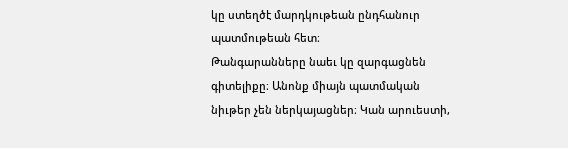կը ստեղծէ մարդկութեան ընդհանուր պատմութեան հետ։
Թանգարանները նաեւ կը զարգացնեն գիտելիքը։ Անոնք միայն պատմական նիւթեր չեն ներկայացներ։ Կան արուեստի,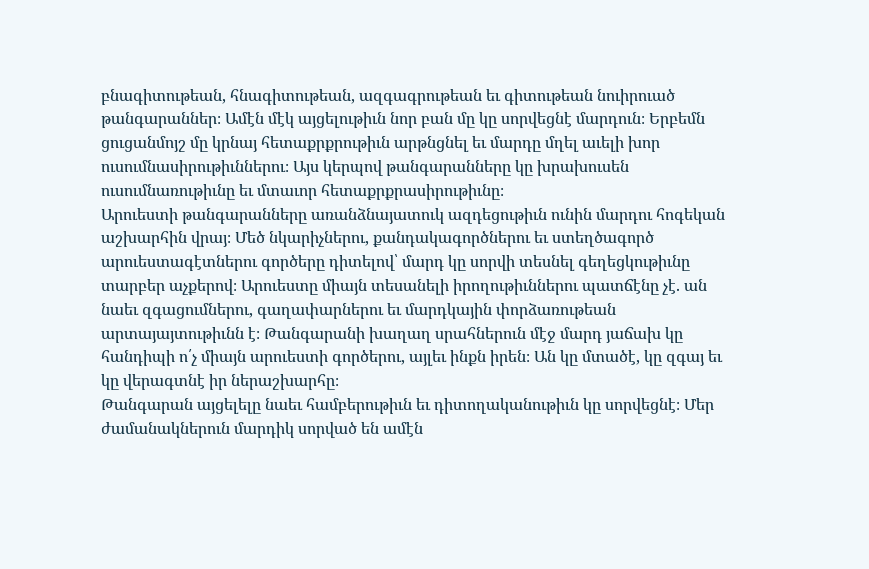բնագիտութեան, հնագիտութեան, ազգագրութեան եւ գիտութեան նուիրուած թանգարաններ։ Ամէն մէկ այցելութիւն նոր բան մը կը սորվեցնէ մարդուն։ Երբեմն ցուցանմոյշ մը կրնայ հետաքրքրութիւն արթնցնել եւ մարդը մղել աւելի խոր ուսումնասիրութիւններու։ Այս կերպով թանգարանները կը խրախուսեն ուսումնառութիւնը եւ մտաւոր հետաքրքրասիրութիւնը։
Արուեստի թանգարանները առանձնայատուկ ազդեցութիւն ունին մարդու հոգեկան աշխարհին վրայ։ Մեծ նկարիչներու, քանդակագործներու եւ ստեղծագործ արուեստագէտներու գործերը դիտելով՝ մարդ կը սորվի տեսնել գեղեցկութիւնը տարբեր աչքերով։ Արուեստը միայն տեսանելի իրողութիւններու պատճէնը չէ. ան նաեւ զգացումներու, գաղափարներու եւ մարդկային փորձառութեան արտայայտութիւնն է։ Թանգարանի խաղաղ սրահներուն մէջ մարդ յաճախ կը հանդիպի ո՛չ միայն արուեստի գործերու, այլեւ ինքն իրեն։ Ան կը մտածէ, կը զգայ եւ կը վերագտնէ իր ներաշխարհը։
Թանգարան այցելելը նաեւ համբերութիւն եւ դիտողականութիւն կը սորվեցնէ։ Մեր ժամանակներուն մարդիկ սորված են ամէն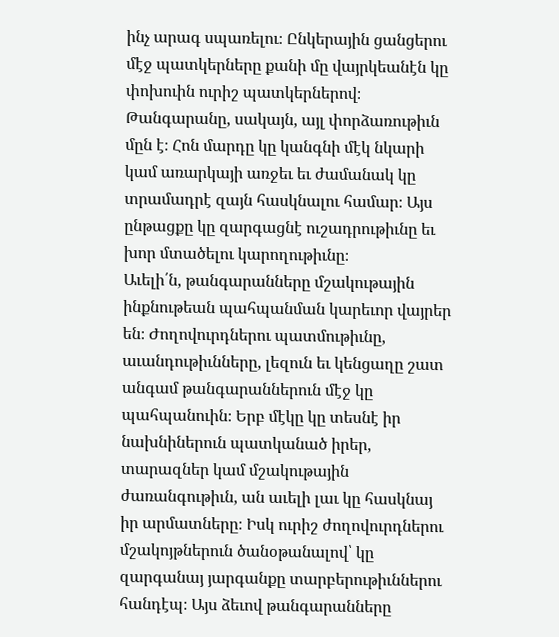ինչ արագ սպառելու։ Ընկերային ցանցերու մէջ պատկերները քանի մը վայրկեանէն կը փոխուին ուրիշ պատկերներով։ Թանգարանը, սակայն, այլ փորձառութիւն մըն է։ Հոն մարդը կը կանգնի մէկ նկարի կամ առարկայի առջեւ եւ ժամանակ կը տրամադրէ զայն հասկնալու համար։ Այս ընթացքը կը զարգացնէ ուշադրութիւնը եւ խոր մտածելու կարողութիւնը։
Աւելի՛ն, թանգարանները մշակութային ինքնութեան պահպանման կարեւոր վայրեր են։ Ժողովուրդներու պատմութիւնը, աւանդութիւնները, լեզուն եւ կենցաղը շատ անգամ թանգարաններուն մէջ կը պահպանուին։ Երբ մէկը կը տեսնէ իր նախնիներուն պատկանած իրեր, տարազներ կամ մշակութային ժառանգութիւն, ան աւելի լաւ կը հասկնայ իր արմատները։ Իսկ ուրիշ ժողովուրդներու մշակոյթներուն ծանօթանալով՝ կը զարգանայ յարգանքը տարբերութիւններու հանդէպ։ Այս ձեւով թանգարանները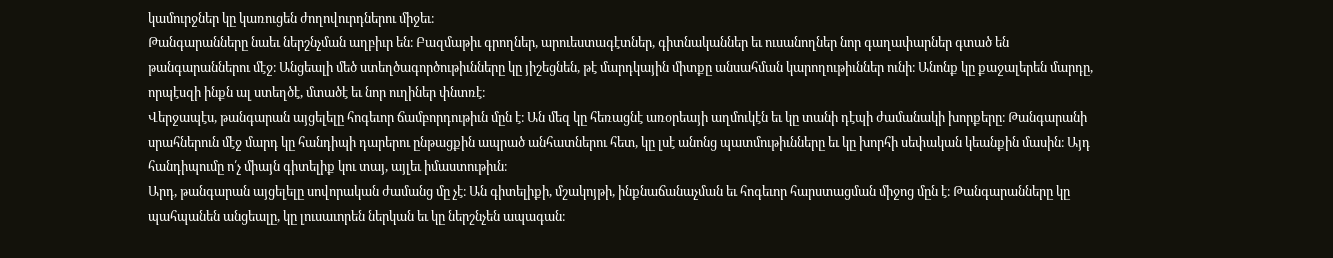կամուրջներ կը կառուցեն ժողովուրդներու միջեւ։
Թանգարանները նաեւ ներշնչման աղբիւր են։ Բազմաթիւ գրողներ, արուեստագէտներ, գիտնականներ եւ ուսանողներ նոր գաղափարներ գտած են թանգարաններու մէջ։ Անցեալի մեծ ստեղծագործութիւնները կը յիշեցնեն, թէ մարդկային միտքը անսահման կարողութիւններ ունի։ Անոնք կը քաջալերեն մարդը, որպէսզի ինքն ալ ստեղծէ, մտածէ եւ նոր ուղիներ փնտռէ։
Վերջապէս, թանգարան այցելելը հոգեւոր ճամբորդութիւն մըն է։ Ան մեզ կը հեռացնէ առօրեայի աղմուկէն եւ կը տանի դէպի ժամանակի խորքերը։ Թանգարանի սրահներուն մէջ մարդ կը հանդիպի դարերու ընթացքին ապրած անհատներու հետ, կը լսէ անոնց պատմութիւնները եւ կը խորհի սեփական կեանքին մասին։ Այդ հանդիպումը ո՛չ միայն գիտելիք կու տայ, այլեւ իմաստութիւն։
Արդ, թանգարան այցելելը սովորական ժամանց մը չէ։ Ան գիտելիքի, մշակոյթի, ինքնաճանաչման եւ հոգեւոր հարստացման միջոց մըն է։ Թանգարանները կը պահպանեն անցեալը, կը լուսաւորեն ներկան եւ կը ներշնչեն ապագան։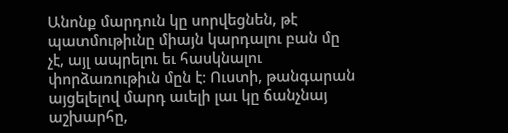Անոնք մարդուն կը սորվեցնեն, թէ պատմութիւնը միայն կարդալու բան մը չէ, այլ ապրելու եւ հասկնալու փորձառութիւն մըն է։ Ուստի, թանգարան այցելելով մարդ աւելի լաւ կը ճանչնայ աշխարհը,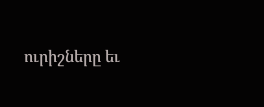ուրիշները եւ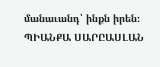մանաւանդ՝ ինքն իրեն։
ՊԻԱՆՔԱ ՍԱՐԸԱՍԼԱՆ